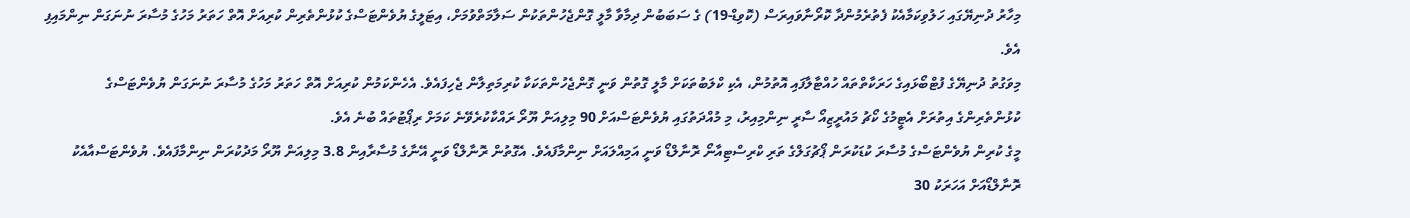މިހާރު ދުނިޔޭގައި ހަލުވިކަމާއެކު ފެތުރެމުންދާ ކޮރޯނާވައިރަސް (ކޮވިޑް-19) ގެ ސަބަބުން ދިމާވާ މާލީ ގޮންޖެހުންތަކުން ސަލާމަތްވުމަށް، އިޓަލީގެ ޔުވެންޓަސްގެ ކުޅުންތެރިން ކުރިއަށް އޮތް ހަތަރު މަހުގެ މުސާރަ ނުނަގަން ނިންމައިފި އެވެ.
މިވަގުތު ދުނިޔޭގެ ފުޓްބޯޅައިގެ ހަރަކާތްތައް ހުއްޓާލާފައި އޮތުމުން، އެކި ކްލަބުތަކަށް މާލީ ގޮތުން ވަނީ ގޮންޖެހުންތަކަކާ ކުރިމަތިލާން ޖެހިފައެވެ. އެހެންކަމުން ކުރިއަށް އޮތް ހަތަރު މަހުގެ މުސާރަ ނުނަގަން ޔުވެންޓަސްގެ ކުޅުންތެރިންގެ އިތުރަށް އެޓީމުގެ ކޯޗު މައުރީޒިއޯ ސާރީ ނިންމިއިރު، މި މުއްދަތުގައި ޔުވެންޓަސްއަށް 90 މިލިއަން ޔޫރޯ ރައްކާކުރެވޭނެ ކަމަށް ރިޕޯޓުތައް ބުނެ އެވެ.
މީގެ ކުރިން ޔުވެންޓަސްގެ މުސާރަ ކުޑަކުރަން ޕޯޗުގަލްގެ ތަރި ކްރިސްޓިއާނޯ ރޮނާލްޑޯ ވަނީ އަމިއްލައަށް ނިންމާފައެވެ. އެގޮތުން ރޮނާލްޑޯ ވަނީ އޭނާގެ މުސާރާއިން 3.8 މިލިއަން ޔޫރޯ މަދުކުރަން ނިންމާފައެވެ. ޔުވެންޓަސްއާއެކު ރޮނާލްޑޯއަށް އަހަރަކު 30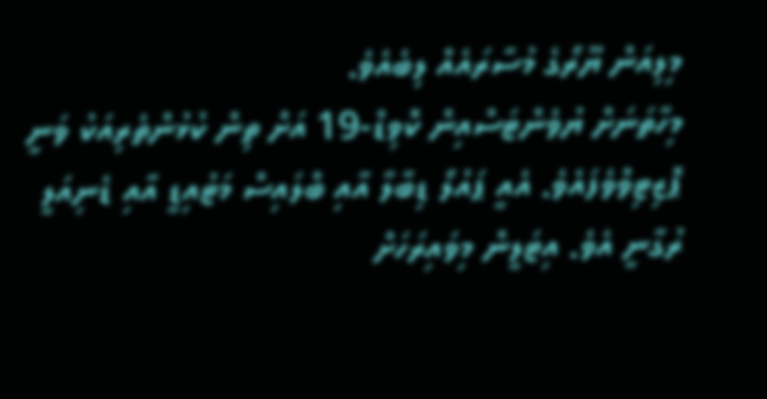މިލިއަން ޔޫރޯގެ މުސާރައެއް ލިބެއެވެ.
މިހާތަނަށް ޔުވެންޓަސްއިން ކޮވިޑް-19 އަށް ތިން ކުޅުންތެރިއަކު ވަނީ ޕޮޒިޓިވްވެފައެވެ. އެއީ ޕައުލޯ ޑިބާލާ އާއި ބްލައިސް މަޓުއިޑީ އާއި ޑެނިއަލީ ރުގާނީ އެވެ. އިޓަލީން މިވައިރަހަށް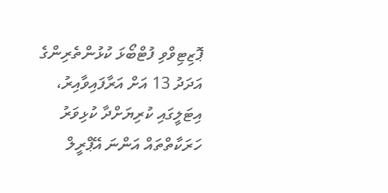ޕޮޒިޓިވްވި ފުޓްބޯޅަ ކުޅުންތެރިންގެ އަދަދު 13 އަށް އަރާފައިވާއިރު، އިޓަލީގައި ކުރިޔަށްދާ ކުޅިވަރު ހަރަކާތްތައް އަންނަ އޭޕްރީލް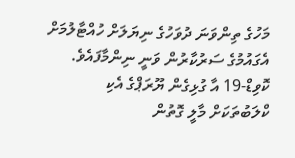މަހުގެ ތިންވަނަ ދުވަހުގެ ނިޔަލަށް ހުއްޓާލުމަށް އެގައުމުގެ ސަރުކާރުން ވަނީ ނިންމާފައެވެ.
ކޮވިޑް-19 އާ ގުޅިގެން ޔޫރަޕްގެ އެކި ކްލަބުތަކަށް މާލީ ގޮތުން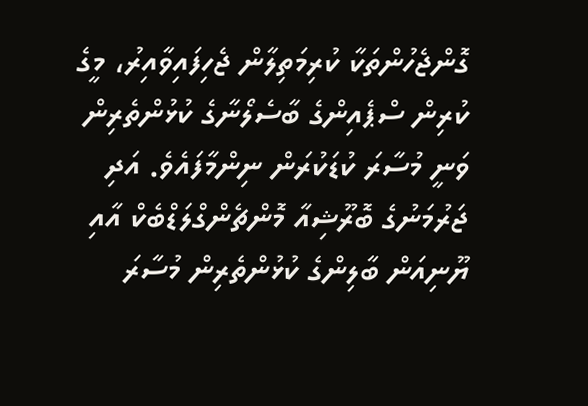ގޮންޖެހުންތަކާ ކުރިމަތިލާން ޖެހިފައިވާއިރު، މީގެ ކުރިން ސްޕެއިންގެ ބާސެލޯނާގެ ކުޅުންތެރިން ވަނީ މުސާރަ ކުޑަކުރަން ނިންމާފައެވެ. އަދި ޖަރުމަނުގެ ބޮރޫޝިއާ މޮންޗެންގްލަޑްބެކް އާއި ޔޫނިއަން ބާލިންގެ ކުޅުންތެރިން މުސާރަ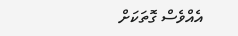އެއްވެސް ގޮތަކަށް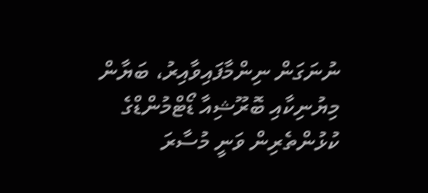ނުނަގަން ނިންމާފައިވާއިރު، ބަޔާން މިޔުނިކާއި ބޮރޫޝިއާ ޑޯޓްމުންޑްގެ ކުޅުންތެރިން ވަނީ މުސާރަ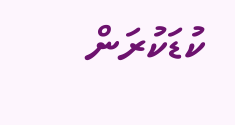ކުޑަކުރަން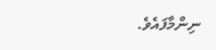ނިންމާފައެވެ.